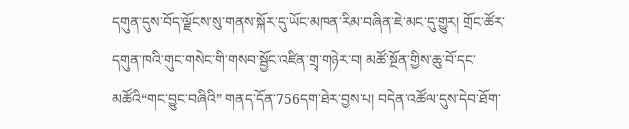དགུན་དུས་བོད་ལྗོངས་སུ་གནས་སྐོར་དུ་ཡོང་མཁན་རིམ་བཞིན་ཇེ་མང་དུ་གྱུར། གྲོང་ཚོར་དགུན་ཁའི་གུང་གསེང་གི་གསབ་སྦྱོང་འཛིན་གྲྭ་གཉེར་བ། མཚོ་སྔོན་གྱིས་ཆུ་བོ་དང་མཚོའི“གང་བྱུང་བཞིའི” གནད་དོན་756དག་ཐེར་བྱས་པ། བདེན་འཚོལ་དུས་དེབ་ཐོག་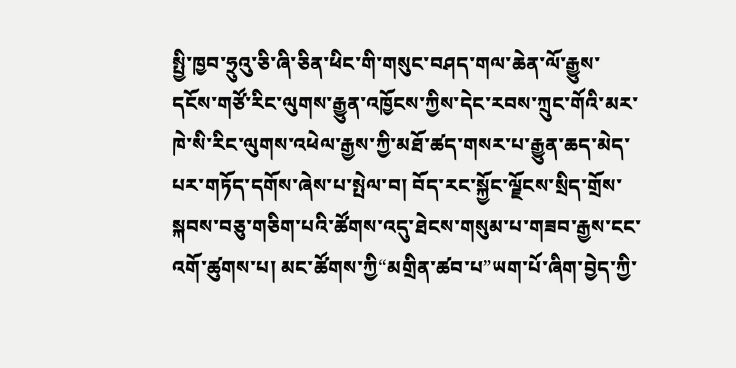སྤྱི་ཁྱབ་ཧྲུའུ་ཅི་ཞི་ཅིན་ཕིང་གི་གསུང་བཤད་གལ་ཆེན་ལོ་རྒྱུས་དངོས་གཙོ་རིང་ལུགས་རྒྱུན་འཁྱོངས་ཀྱིས་དེང་རབས་ཀྲུང་གོའི་མར་ཁེ་སི་རིང་ལུགས་འཕེལ་རྒྱས་ཀྱི་མཐོ་ཚད་གསར་པ་རྒྱུན་ཆད་མེད་པར་གཏོད་དགོས་ཞེས་པ་སྤེལ་བ། བོད་རང་སྐྱོང་ལྗོངས་སྲིད་གྲོས་སྐབས་བཅུ་གཅིག་པའི་ཚོགས་འདུ་ཐེངས་གསུམ་པ་གཟབ་རྒྱས་ངང་འགོ་ཚུགས་པ། མང་ཚོགས་ཀྱི“མགྲིན་ཚབ་པ”ཡག་པོ་ཞིག་བྱེད་ཀྱི་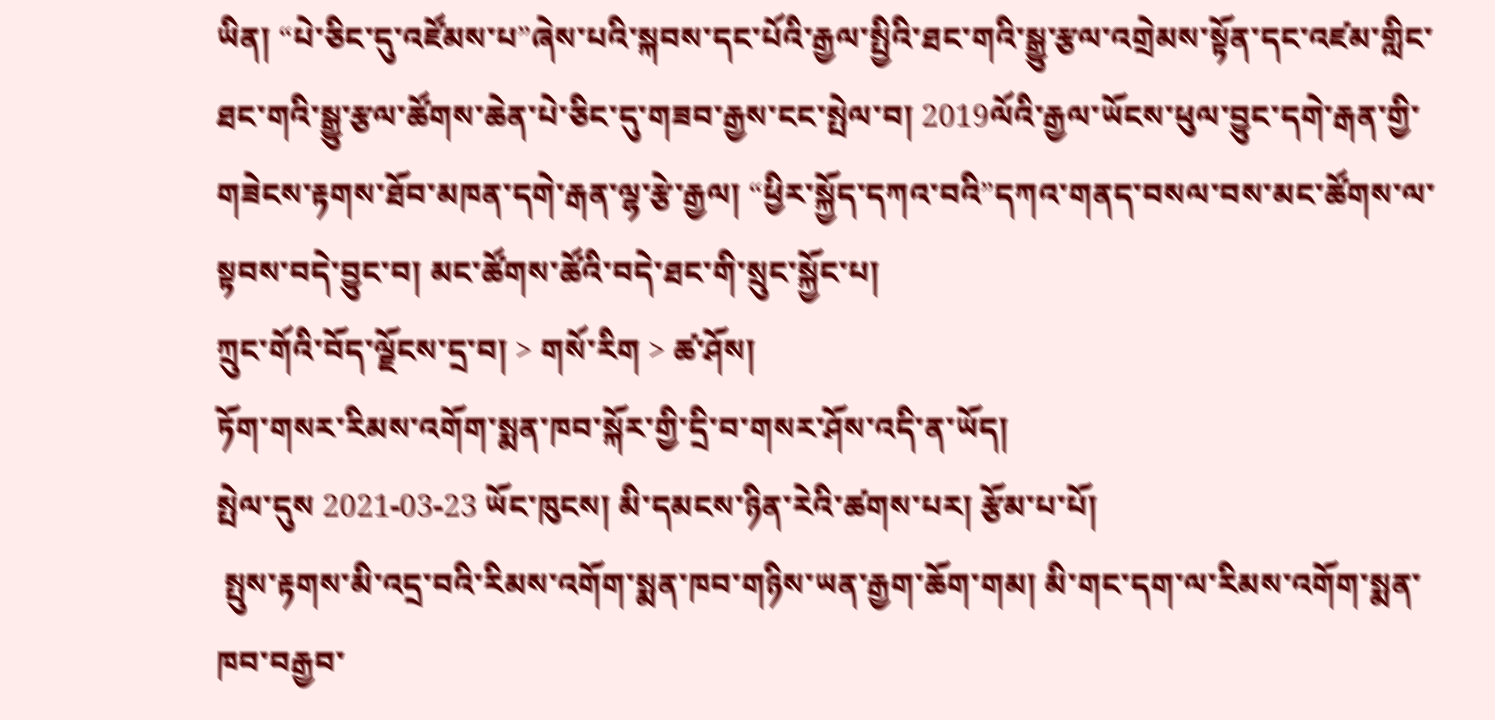ཡིན། “པེ་ཅིང་དུ་འཛོམས་པ”ཞེས་པའི་སྐབས་དང་པོའི་རྒྱལ་སྤྱིའི་ཐང་གའི་སྒྱུ་རྩལ་འགྲེམས་སྟོན་དང་འཛམ་གླིང་ཐང་གའི་སྒྱུ་རྩལ་ཚོགས་ཆེན་པེ་ཅིང་དུ་གཟབ་རྒྱས་ངང་སྤེལ་བ། 2019ལོའི་རྒྱལ་ཡོངས་ཕུལ་བྱུང་དགེ་རྒན་གྱི་གཟེངས་རྟགས་ཐོབ་མཁན་དགེ་རྒན་ལྷ་རྩེ་རྒྱལ། “ཕྱིར་སྐྱོད་དཀའ་བའི”དཀའ་གནད་བསལ་བས་མང་ཚོགས་ལ་སྟབས་བདེ་བྱུང་བ། མང་ཚོགས་ཚོའི་བདེ་ཐང་གི་སྲུང་སྐྱོང་པ།
ཀྲུང་གོའི་བོད་ལྗོངས་དྲ་བ། > གསོ་རིག > ཚ་ཤོས།
ཏོག་གསར་རིམས་འགོག་སྨན་ཁབ་སྐོར་གྱི་དྲི་བ་གསར་ཤོས་འདི་ན་ཡོད།
སྤེལ་དུས 2021-03-23 ཡོང་ཁུངས། མི་དམངས་ཉིན་རེའི་ཚགས་པར། རྩོམ་པ་པོ།
 སྤུས་རྟགས་མི་འདྲ་བའི་རིམས་འགོག་སྨན་ཁབ་གཉིས་ཡན་རྒྱག་ཆོག་གམ། མི་གང་དག་ལ་རིམས་འགོག་སྨན་ཁབ་བརྒྱབ་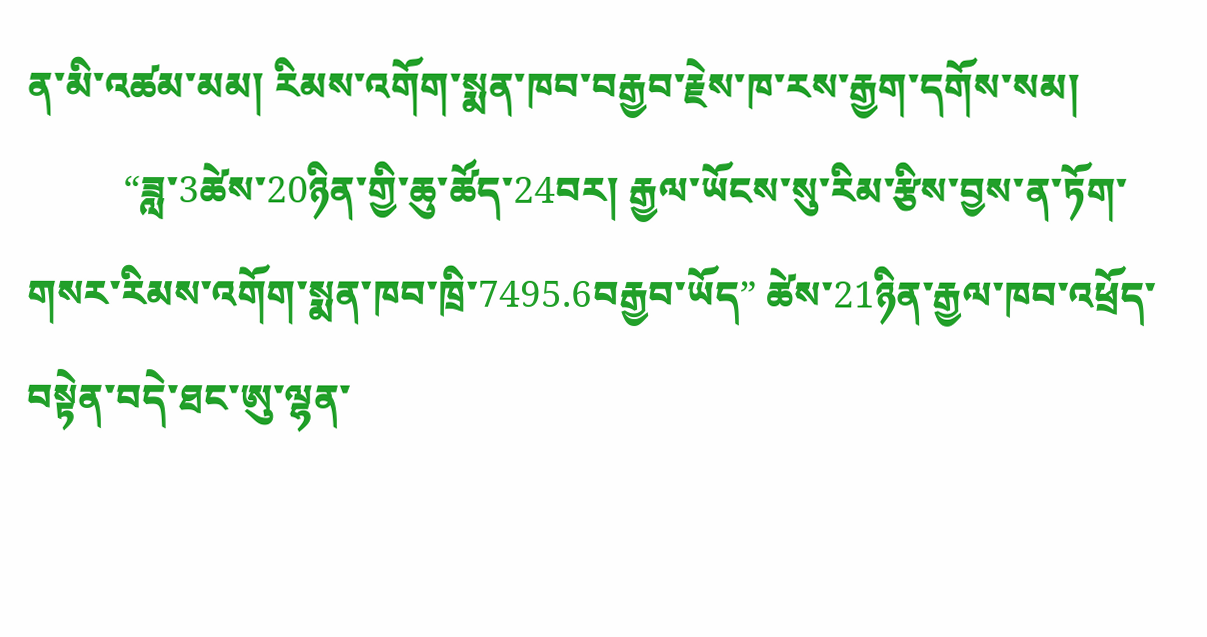ན་མི་འཚམ་མམ། རིམས་འགོག་སྨན་ཁབ་བརྒྱབ་རྗེས་ཁ་རས་རྒྱག་དགོས་སམ།
          “ཟླ་3ཚེས་20ཉིན་གྱི་ཆུ་ཚོད་24བར། རྒྱལ་ཡོངས་སུ་རིམ་རྩིས་བྱས་ན་ཏོག་གསར་རིམས་འགོག་སྨན་ཁབ་ཁྲི་7495.6བརྒྱབ་ཡོད” ཚེས་21ཉིན་རྒྱལ་ཁབ་འཕྲོད་བསྟེན་བདེ་ཐང་ཨུ་ལྷན་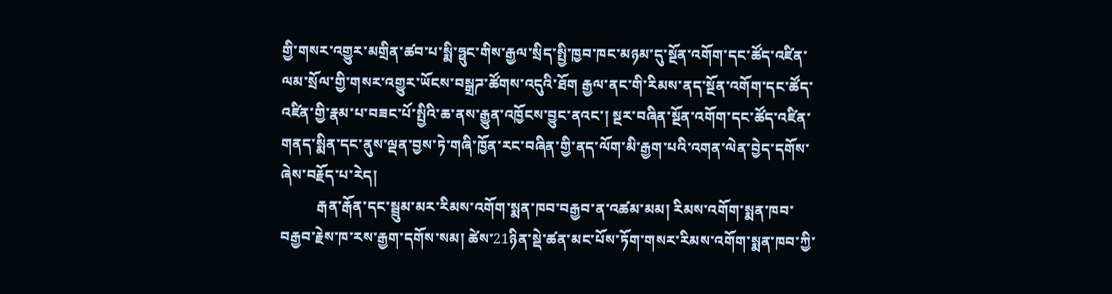གྱི་གསར་འགྱུར་མགྲིན་ཚབ་པ་སྨི་ཧྥུང་གིས་རྒྱལ་སྲིད་སྤྱི་ཁྱབ་ཁང་མཉམ་དུ་སྔོན་འགོག་དང་ཚོད་འཛིན་ལམ་སྲོལ་གྱི་གསར་འགྱུར་ཡོངས་བསྒྲཌ་ཚོགས་འདུའི་ཐོག རྒྱལ་ནང་གི་རིམས་ནད་སྔོན་འགོག་དང་ཚོད་འཛིན་གྱི་རྣམ་པ་བཟང་པོ་སྤྱིའི་ཆ་ནས་རྒྱུན་འཁྱོངས་བྱུང་ནའང་། སྔར་བཞིན་སྔོན་འགོག་དང་ཚོད་འཛིན་གནད་སྨིན་དང་ནུས་ལྡན་བྱས་ཏེ་གཞི་ཁྱོན་རང་བཞིན་གྱི་ནད་ལོག་མི་རྒྱག་པའི་འགན་ལེན་བྱེད་དགོས་ཞེས་བརྗོད་པ་རེད།
          རྒན་རྒོན་དང་སྦྲུམ་མར་རིམས་འགོག་སྨན་ཁབ་བརྒྱབ་ན་འཚམ་མམ། རིམས་འགོག་སྨན་ཁབ་བརྒྱབ་རྗེས་ཁ་རས་རྒྱག་དགོས་སམ། ཚེས་21ཉིན་སྡེ་ཚན་མང་པོས་ཏོག་གསར་རིམས་འགོག་སྨན་ཁབ་ཀྱི་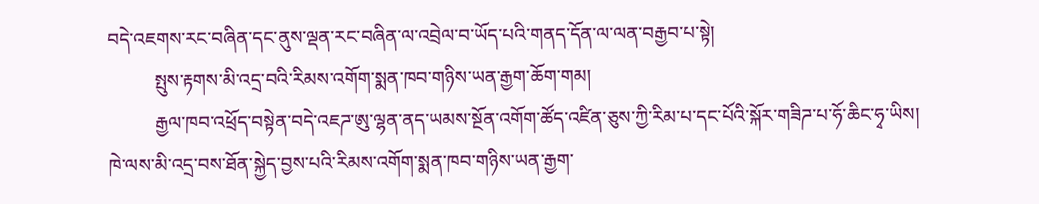བདེ་འཇགས་རང་བཞིན་དང་ནུས་ལྡན་རང་བཞིན་ལ་འབྲེལ་བ་ཡོད་པའི་གནད་དོན་ལ་ལན་བརྒྱབ་པ་སྟེ།
          སྤུས་རྟགས་མི་འདྲ་བའི་རིམས་འགོག་སྨན་ཁབ་གཉིས་ཡན་རྒྱག་ཆོག་གམ།
          རྒྱལ་ཁབ་འཕྲོད་བསྟེན་བདེ་འཇཌ་ཨུ་ལྷན་ནད་ཡམས་སྔོན་འགོག་ཚོད་འཛིན་ཅུས་ཀྱི་རིམ་པ་དང་པོའི་སྐོར་གཟིཌ་པ་ཧོ་ཆིང་ཧྭ་ཡིས། ཁེ་ལས་མི་འདྲ་བས་ཐོན་སྐྱེད་བྱས་པའི་རིམས་འགོག་སྨན་ཁབ་གཉིས་ཡན་རྒྱག་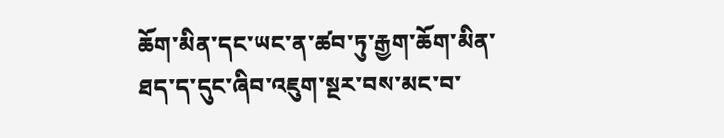ཆོག་མིན་དང་ཡང་ན་ཚབ་ཏུ་རྒྱག་ཆོག་མིན་ཐད་ད་དུང་ཞིབ་འཇུག་སྔར་བས་མང་བ་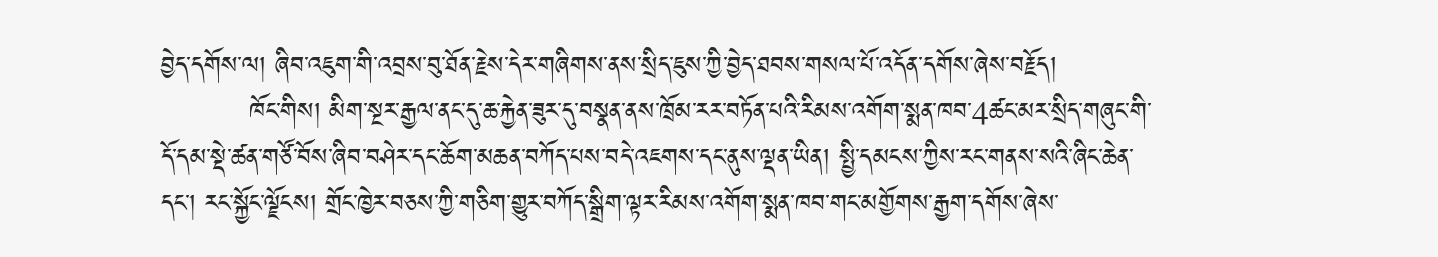བྱེད་དགོས་ལ། ཞིབ་འཇུག་གི་འབྲས་བུ་ཐོན་རྗེས་དེར་གཞིགས་ནས་སྲིད་ཇུས་ཀྱི་བྱེད་ཐབས་གསལ་པོ་འདོན་དགོས་ཞེས་བརྗོད།
          ཁོང་གིས། མིག་སྔར་རྒྱལ་ནང་དུ་ཆ་རྐྱེན་ཟུར་དུ་བསྣན་ནས་ཁྲོམ་རར་བཏོན་པའི་རིམས་འགོག་སྨན་ཁབ་4ཚང་མར་སྲིད་གཞུང་གི་དོ་དམ་སྡེ་ཚན་གཙོ་བོས་ཞིབ་བཤེར་དང་ཆོག་མཆན་བཀོད་པས་བདེ་འཇགས་དང་ནུས་ལྡན་ཡིན། སྤྱི་དམངས་ཀྱིས་རང་གནས་སའི་ཞིང་ཆེན་དང་། རང་སྐྱོང་ལྗོངས། གྲོང་ཁྱེར་བཅས་ཀྱི་གཅིག་གྱུར་བཀོད་སྒྲིག་ལྟར་རིམས་འགོག་སྨན་ཁབ་གང་མགྱོགས་རྒྱག་དགོས་ཞེས་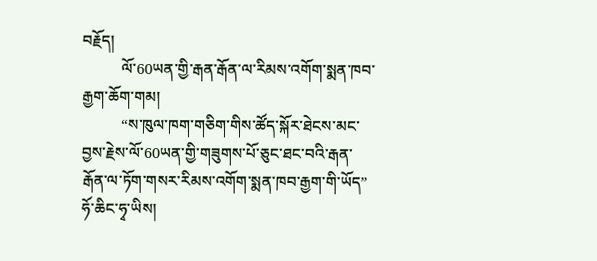བརྗོད།
          ལོ་60ཡན་གྱི་རྒན་རྒོན་ལ་རིམས་འགོག་སྨན་ཁབ་རྒྱག་ཆོག་གམ།
          “ས་ཁུལ་ཁག་གཅིག་གིས་ཚོད་སྐོར་ཐེངས་མང་བྱས་རྗེས་ལོ་60ཡན་གྱི་གཟུགས་པོ་ཅུང་ཐང་བའི་རྒན་རྒོན་ལ་ཏོག་གསར་རིམས་འགོག་སྨན་ཁབ་རྒྱག་གི་ཡོད” ཧོ་ཆིང་ཧྭ་ཡིས།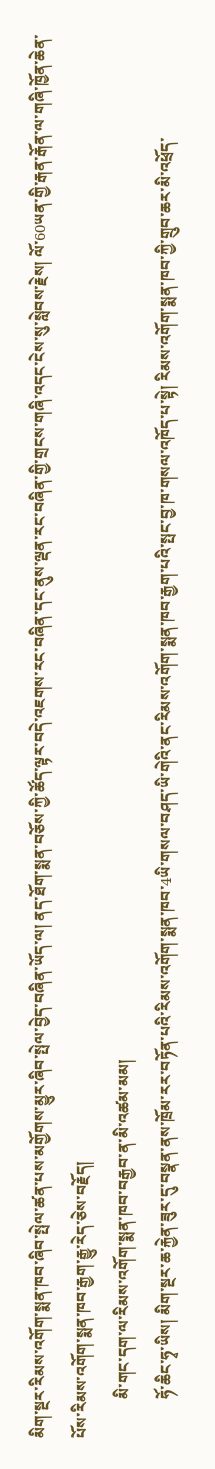མིག་སྔར་རིམས་འགོག་སྨན་ཁབ་ཞིབ་སྤེལ་ཚན་པས་མགྱོགས་མྱུར་ཞིབ་སྤེལ་བྱེད་བཞིན་ཡོད་ལ། ནད་ཐོག་སྨན་བཅོས་ཀྱི་ཚོད་ལྟར་བདེ་འཇགས་རང་བཞིན་དང་ནུས་ལྡན་རང་བཞིན་གྱི་གྲངས་གཞི་འདང་ངེས་སུ་སླེབས་རྗེས། ལོ་60ཡན་གྱི་རྒན་རྒོན་ལ་གཞི་ཁྱོན་ཆེན་པོས་རིམས་འགོག་སྨན་ཁབ་རྒྱག་རྒྱུ་རེད་ཅེས་བརྗོད།
          མི་གང་དག་ལ་རིམས་འགོག་སྨན་ཁབ་བརྒྱབ་ན་མི་འཚམ་མམ།
          ཧོ་ཆིང་ཧྭ་ཡིས། མིག་སྔར་ཆ་རྐྱེན་ཟུར་དུ་བསྣན་ནས་ཁྲོམ་རར་བཏོན་པའི་རིམས་འགོག་སྨན་ཁབ་4ཡི་གསལ་བཤད་ཡི་གེའི་ནང་རིམས་འགོག་སྨན་ཁབ་རྒྱག་པའི་སྤང་བྱ་ཁ་གསལ་འཁོད་པ་སྟེ། རིམས་འགོག་སྨན་ཁབ་ཀྱི་གྲུབ་ཆར་མི་འཕྲོད་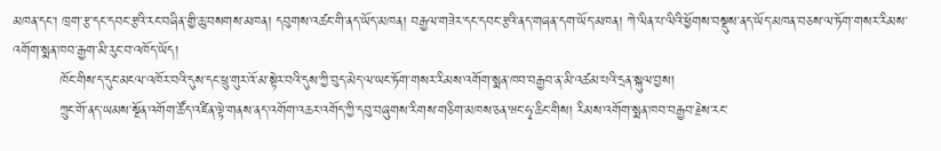མཁན་དང་། ཁྲག་རྩ་དང་དབང་རྩའི་རང་བཞིན་གྱི་ཆུ་བསགས་མཁན། དབུགས་འཚང་གི་ནད་ཡོད་མཁན། བརྒྱལ་གཟེར་དང་དབང་རྩའི་ནད་གཞན་དག་ཡོད་མཁན། ཀེ་ལིན་པ་ལིའི་ཕྱོགས་བསྡུས་ནད་ཡོད་མཁན་བཅས་ལ་ཏོག་གསར་རིམས་འགོག་སྨན་ཁབ་རྒྱག་མི་རུང་བ་འཁོད་ཡོད།
          ཁོང་གིས་ད་དུང་མངལ་འཁོར་བའི་དུས་དང་ཕྲུ་གུར་འོ་མ་སྟེར་བའི་དུས་ཀྱི་བུད་མེད་ལ་ཡང་ཏོག་གསར་རིམས་འགོག་སྨན་ཁབ་བརྒྱབ་ན་མི་འཚམ་པའི་དྲན་སྐུལ་བྱས།
          ཀྲུང་གོ་ནད་ཡམས་སྔོན་འགོག་ཚོད་འཛིན་ལྟེ་གནས་ནད་འགོག་འཆར་འགོད་ཀྱི་དབུ་བཞུགས་རིགས་གཅིག་མཁས་ཅན་ཝང་ཧྭ་ཆིང་གིས། རིམས་འགོག་སྨན་ཁབ་བརྒྱབ་རྗེས་རང་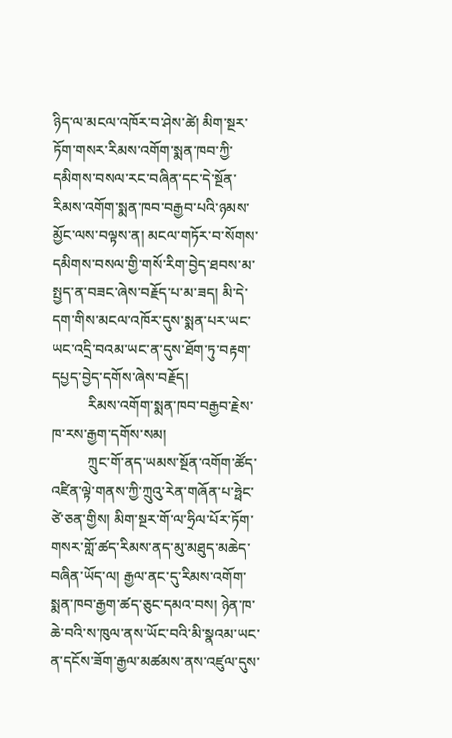ཉིད་ལ་མངལ་འཁོར་བ་ཤེས་ཚེ། མིག་སྔར་ཏོག་གསར་རིམས་འགོག་སྨན་ཁབ་ཀྱི་དམིགས་བསལ་རང་བཞིན་དང་དེ་སྔོན་རིམས་འགོག་སྨན་ཁབ་བརྒྱབ་པའི་ཉམས་མྱོང་ལས་བལྟས་ན། མངལ་གཏོར་བ་སོགས་དམིགས་བསལ་གྱི་གསོ་རིག་བྱེད་ཐབས་མ་སྤྱད་ན་བཟང་ཞེས་བརྗོད་པ་མ་ཟད། མི་དེ་དག་གིས་མངལ་འཁོར་དུས་སྨན་པར་ཡང་ཡང་འདྲི་བའམ་ཡང་ན་དུས་ཐོག་ཏུ་བརྟག་དཔྱད་བྱེད་དགོས་ཞེས་བརྗོད།
          རིམས་འགོག་སྨན་ཁབ་བརྒྱབ་རྗེས་ཁ་རས་རྒྱག་དགོས་སམ།
          ཀྲུང་གོ་ནད་ཡམས་སྔོན་འགོག་ཚོད་འཛིན་ལྟེ་གནས་ཀྱི་ཀྲུའུ་རེན་གཞོན་པ་ཧྥེང་ཙེ་ཅན་གྱིས། མིག་སྔར་གོ་ལ་ཧྲིལ་པོར་ཏོག་གསར་གློ་ཚད་རིམས་ནད་མུ་མཐུད་མཆེད་བཞིན་ཡོད་ལ། རྒྱལ་ནང་དུ་རིམས་འགོག་སྨན་ཁབ་རྒྱག་ཚད་ཅུང་དམའ་བས། ཉེན་ཁ་ཆེ་བའི་ས་ཁུལ་ནས་ཡོང་བའི་མི་སྣའམ་ཡང་ན་དངོས་ཟོག་རྒྱལ་མཚམས་ནས་འཛུལ་དུས་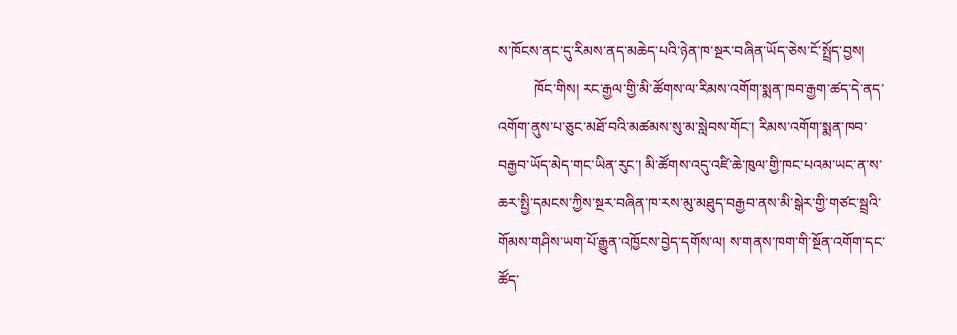ས་ཁོངས་ནང་དུ་རིམས་ནད་མཆེད་པའི་ཉེན་ཁ་སྔར་བཞིན་ཡོད་ཅེས་ངོ་སྤྲོད་བྱས།
          ཁོང་གིས། རང་རྒྱལ་གྱི་མི་ཚོགས་ལ་རིམས་འགོག་སྨན་ཁབ་རྒྱག་ཚད་དེ་ནད་འགོག་ནུས་པ་ཅུང་མཐོ་བའི་མཚམས་སུ་མ་སླེབས་གོང་། རིམས་འགོག་སྨན་ཁབ་བརྒྱབ་ཡོད་མེད་གང་ཡིན་རུང་། མི་ཚོགས་འདུ་འཛི་ཆེ་ཁུལ་གྱི་ཁང་པའམ་ཡང་ན་ས་ཆར་སྤྱི་དམངས་ཀྱིས་སྔར་བཞིན་ཁ་རས་མུ་མཐུད་བརྒྱབ་ནས་མི་སྒེར་གྱི་གཙང་སྦྲའི་གོམས་གཤིས་ཡག་པོ་རྒྱུན་འཁྱོངས་བྱེད་དགོས་ལ། ས་གནས་ཁག་གི་སྔོན་འགོག་དང་ཚོད་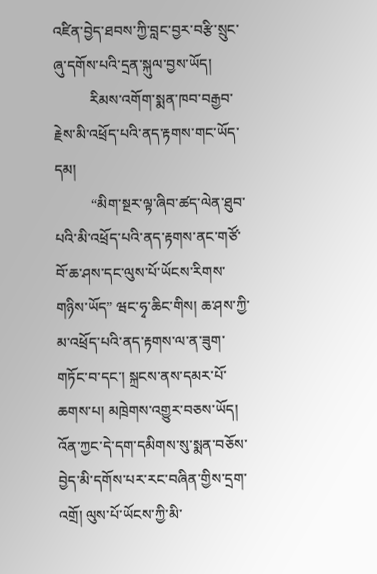འཛིན་བྱེད་ཐབས་ཀྱི་བླང་བྱར་བརྩི་སྲུང་ཞུ་དགོས་པའི་དྲན་སྐུལ་བྱས་ཡོད།
          རིམས་འགོག་སྨན་ཁབ་བརྒྱབ་རྗེས་མི་འཕྲོད་པའི་ནད་རྟགས་གང་ཡོད་དམ།
          “མིག་སྔར་ལྟ་ཞིབ་ཚད་ལེན་ཐུབ་པའི་མི་འཕྲོད་པའི་ནད་རྟགས་ནང་གཙོ་བོ་ཆ་ཤས་དང་ལུས་པོ་ཡོངས་རིགས་གཉིས་ཡོད” ཝང་ཧྭ་ཆིང་གིས། ཆ་ཤས་ཀྱི་མ་འཕྲོད་པའི་ནད་རྟགས་ལ་ན་ཟུག་གཏོང་བ་དང་། སྐྲངས་ནས་དམར་པོ་ཆགས་པ། མཁྲེགས་འགྱུར་བཅས་ཡོད། འོན་ཀྱང་དེ་དག་དམིགས་སུ་སྨན་བཅོས་བྱེད་མི་དགོས་པར་རང་བཞིན་གྱིས་དྲག་འགྲོ། ལུས་པོ་ཡོངས་ཀྱི་མི་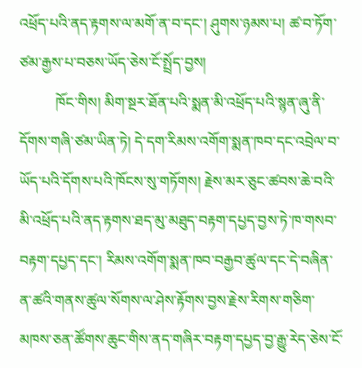འཕྲོད་པའི་ནད་རྟགས་ལ་མགོ་ན་བ་དང་། ཤུགས་ཉམས་པ། ཚ་བ་ཏོག་ཙམ་རྒྱས་པ་བཅས་ཡོད་ཅེས་ངོ་སྤྲོད་བྱས།
          ཁོང་གིས། མིག་སྔར་ཐོན་པའི་སྨན་མི་འཕྲོད་པའི་སྙན་ཞུ་ནི་དོགས་གཞི་ཙམ་ཡིན་ཏེ། དེ་དག་རིམས་འགོག་སྨན་ཁབ་དང་འབྲེལ་བ་ཡོད་པའི་དོགས་པའི་ཁོངས་སུ་གཏོགས། རྗེས་མར་ཅུང་ཚབས་ཆེ་བའི་མི་འཕྲོད་པའི་ནད་རྟགས་ཐད་མུ་མཐུད་བརྟག་དཔྱད་བྱས་ཏེ་ཁ་གསབ་བརྟག་དཔྱད་དང་། རིམས་འགོག་སྨན་ཁབ་བརྒྱབ་ཚུལ་དང་དེ་བཞིན་ན་ཚའི་གནས་ཚུལ་སོགས་ལ་ཤེས་རྟོགས་བྱས་རྗེས་རིགས་གཅིག་མཁས་ཅན་ཚོགས་ཆུང་གིས་ནད་གཞིར་བརྟག་དཔྱད་བྱ་རྒྱུ་རེད་ཅེས་ངོ་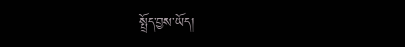སྤྲོད་བྱས་ཡོད།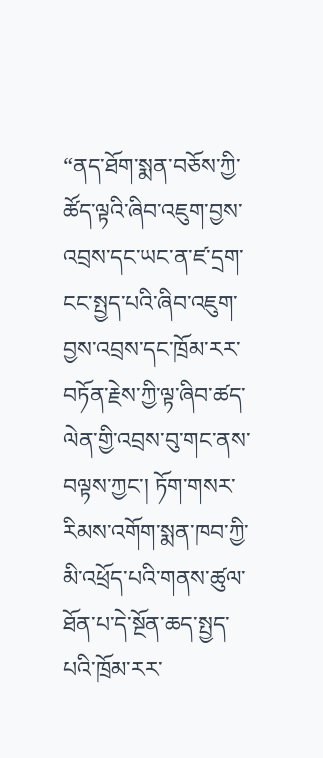“ནད་ཐོག་སྨན་བཅོས་ཀྱི་ཚོད་ལྟའི་ཞིབ་འཇུག་བྱས་འབྲས་དང་ཡང་ན་ཛ་དྲག་ངང་སྤྱད་པའི་ཞིབ་འཇུག་བྱས་འབྲས་དང་ཁྲོམ་རར་བཏོན་རྗེས་ཀྱི་ལྟ་ཞིབ་ཚད་ལེན་གྱི་འབྲས་བུ་གང་ནས་བལྟས་ཀྱང་། ཏོག་གསར་རིམས་འགོག་སྨན་ཁབ་ཀྱི་མི་འཕྲོད་པའི་གནས་ཚུལ་ཐོན་པ་དེ་སྔོན་ཆད་སྤྱད་པའི་ཁྲོམ་རར་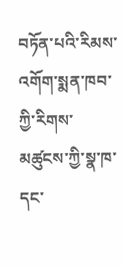བཏོན་པའི་རིམས་འགོག་སྨན་ཁབ་ཀྱི་རིགས་མཚུངས་ཀྱི་སྣ་ཁ་དང་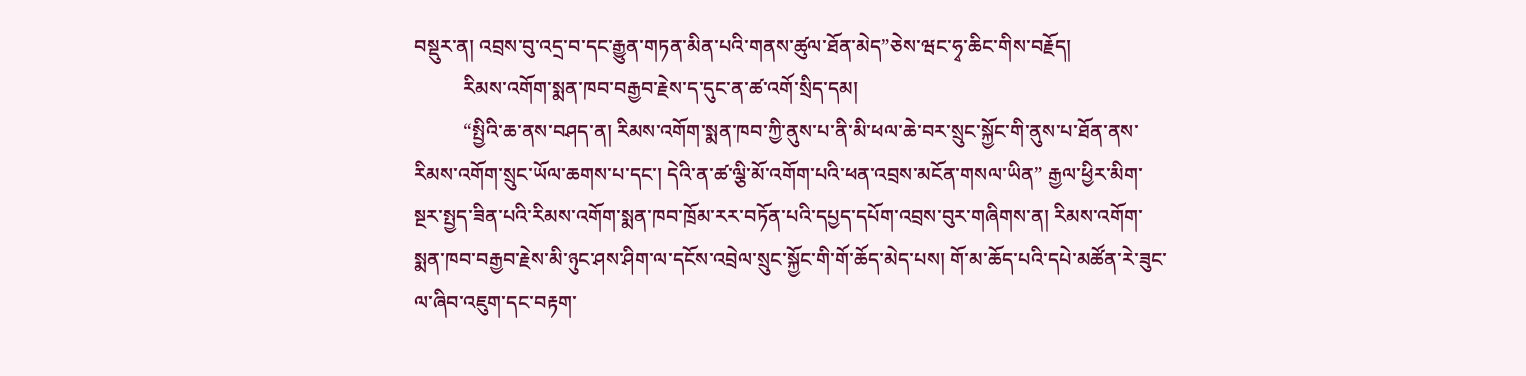བསྡུར་ན། འབྲས་བུ་འདྲ་བ་དང་རྒྱུན་གཏན་མིན་པའི་གནས་ཚུལ་ཐོན་མེད”ཅེས་ཝང་ཧྭ་ཆིང་གིས་བརྗོད།
          རིམས་འགོག་སྨན་ཁབ་བརྒྱབ་རྗེས་ད་དུང་ན་ཚ་འགོ་སྲིད་དམ།
          “སྤྱིའི་ཆ་ནས་བཤད་ན། རིམས་འགོག་སྨན་ཁབ་ཀྱི་ནུས་པ་ནི་མི་ཕལ་ཆེ་བར་སྲུང་སྐྱོང་གི་ནུས་པ་ཐོན་ནས་རིམས་འགོག་སྲུང་ཡོལ་ཆགས་པ་དང་། དེའི་ན་ཚ་ལྕི་མོ་འགོག་པའི་ཕན་འབྲས་མངོན་གསལ་ཡིན” རྒྱལ་ཕྱིར་མིག་སྔར་སྤྱད་ཟིན་པའི་རིམས་འགོག་སྨན་ཁབ་ཁྲོམ་རར་བཏོན་པའི་དཔྱད་དཔོག་འབྲས་བུར་གཞིགས་ན། རིམས་འགོག་སྨན་ཁབ་བརྒྱབ་རྗེས་མི་ཉུང་ཤས་ཤིག་ལ་དངོས་འབྲེལ་སྲུང་སྐྱོང་གི་གོ་ཆོད་མེད་པས། གོ་མ་ཆོད་པའི་དཔེ་མཚོན་རེ་ཟུང་ལ་ཞིབ་འཇུག་དང་བརྟག་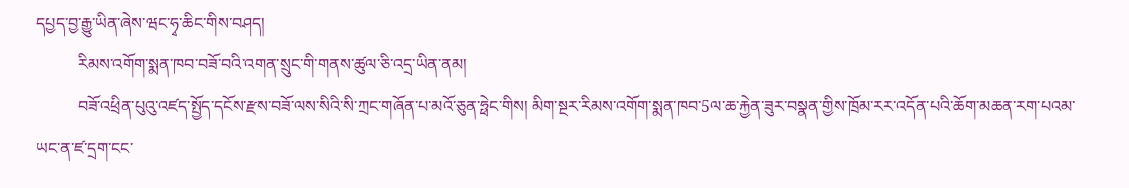དཔྱད་བྱ་རྒྱུ་ཡིན་ཞེས་ཝང་ཧྭ་ཆིང་གིས་བཤད།
          རིམས་འགོག་སྨན་ཁབ་བཟོ་བའི་འགན་སྲུང་གི་གནས་ཚུལ་ཅི་འདྲ་ཡིན་ནམ།
          བཟོ་འཕྲིན་པུའུ་འཛད་སྤྱོད་དངོས་རྫས་བཟོ་ལས་སིའི་སི་ཀྲང་གཞོན་པ་མའོ་ཅུན་ཧྥེང་གིས། མིག་སྔར་རིམས་འགོག་སྨན་ཁབ་5ལ་ཆ་རྐྱེན་ཟུར་བསྣན་གྱིས་ཁྲོམ་རར་འདོན་པའི་ཆོག་མཆན་རག་པའམ་ཡང་ན་ཛ་དྲག་ངང་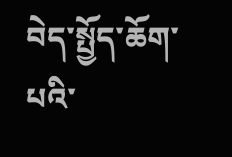བེད་སྤྱོད་ཆོག་པའི་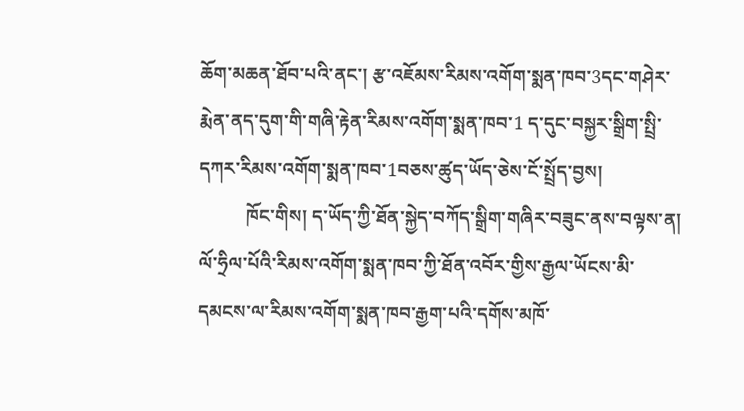ཆོག་མཆན་ཐོབ་པའི་ནང་། རྩ་འཇོམས་རིམས་འགོག་སྨན་ཁབ་3དང་གཤེར་རྨེན་ནད་དུག་གི་གཞི་རྟེན་རིམས་འགོག་སྨན་ཁབ་1 ད་དུང་བསྐྱར་སྒྲིག་སྤྲི་དཀར་རིམས་འགོག་སྨན་ཁབ་1བཅས་ཚུད་ཡོད་ཅེས་ངོ་སྤྲོད་བྱས།
          ཁོང་གིས། ད་ཡོད་ཀྱི་ཐོན་སྐྱེད་བཀོད་སྒྲིག་གཞིར་བཟུང་ནས་བལྟས་ན། ལོ་ཧྲིལ་པོའི་རིམས་འགོག་སྨན་ཁབ་ཀྱི་ཐོན་འབོར་གྱིས་རྒྱལ་ཡོངས་མི་དམངས་ལ་རིམས་འགོག་སྨན་ཁབ་རྒྱག་པའི་དགོས་མཁོ་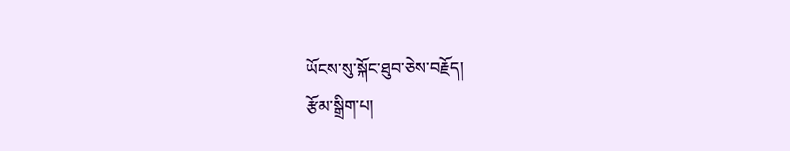ཡོངས་སུ་སྐོང་ཐུབ་ཅེས་བརྗོད།
རྩོམ་སྒྲིག་པ།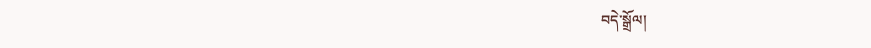བདེ་སྒྲོལ།